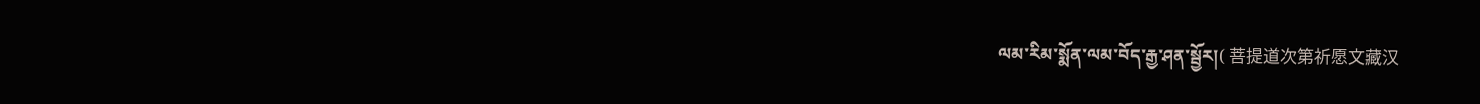ལམ་རིམ་སྨོན་ལམ་བོད་རྒྱ་ཤན་སྦྱོར།( 菩提道次第祈愿文藏汉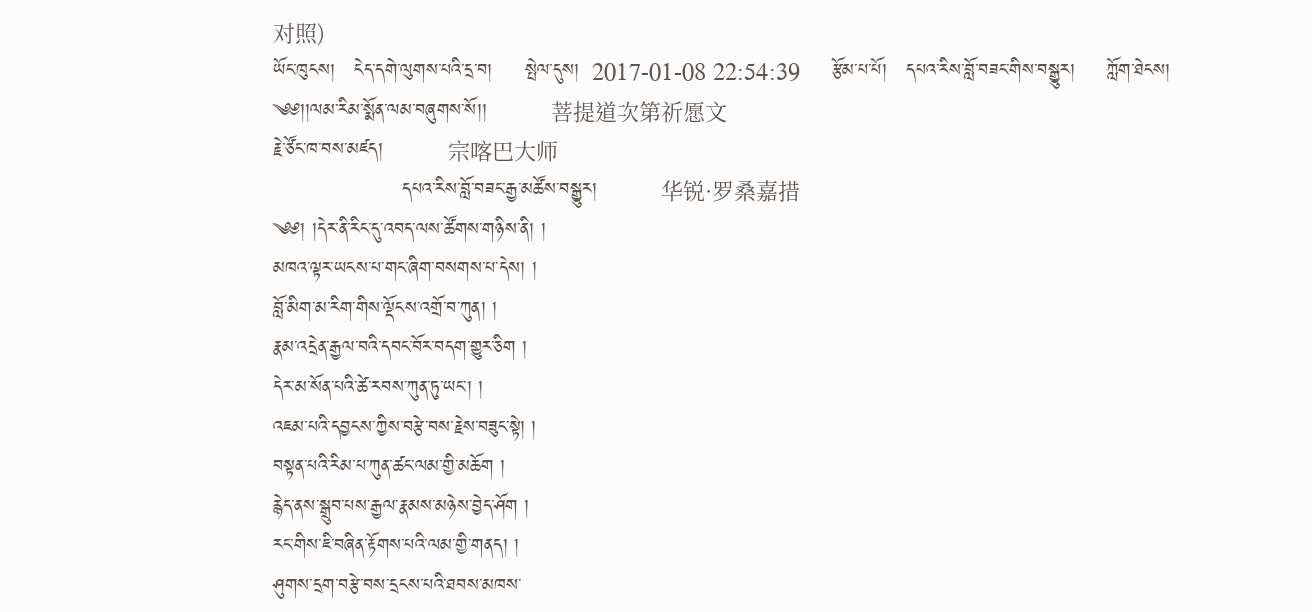对照)
ཡོང་ཁུངས།   ངེད་དགེ་ལུགས་པའི་དྲ་བ།     སྤེལ་དུས།  2017-01-08 22:54:39     རྩོམ་པ་པོ།   དཔའ་རིས་བློ་བཟང་གིས་བསྒྱུར།     ཀློག་ཐེངས།
༄༅།།ལམ་རིམ་སྨོན་ལམ་བཞུགས་སོ།།          菩提道次第祈愿文
རྗེ་ཙོང་ཁ་བས་མཛད།          宗喀巴大师
                    དཔའ་རིས་བློ་བཟང་རྒྱ་མཚོས་བསྒྱུར།          华锐·罗桑嘉措
༄༅། །དེར་ནི་རིང་དུ་འབད་ལས་ཚོགས་གཉིས་ནི། །
མཁའ་ལྟར་ཡངས་པ་གང་ཞིག་བསགས་པ་དེས། །
བློ་མིག་མ་རིག་གིས་ལྡོངས་འགྲོ་བ་ཀུན། །
རྣམ་འདྲེན་རྒྱལ་བའི་དབང་བོར་བདག་གྱུར་ཅིག །
དེར་མ་སོན་པའི་ཚེ་རབས་ཀུན་ཏུ་ཡང་། །
འཇམ་པའི་དབྱངས་ཀྱིས་བརྩེ་བས་རྗེས་བཟུང་སྟེ། །
བསྟན་པའི་རིམ་པ་ཀུན་ཚང་ལམ་གྱི་མཆོག །
རྙེད་ནས་སྒྲུབ་པས་རྒྱལ་རྣམས་མཉེས་བྱེད་ཤོག །
རང་གིས་ཇི་བཞིན་རྟོགས་པའི་ལམ་གྱི་གནད། །
ཤུགས་དྲག་བརྩེ་བས་དྲངས་པའི་ཐབས་མཁས་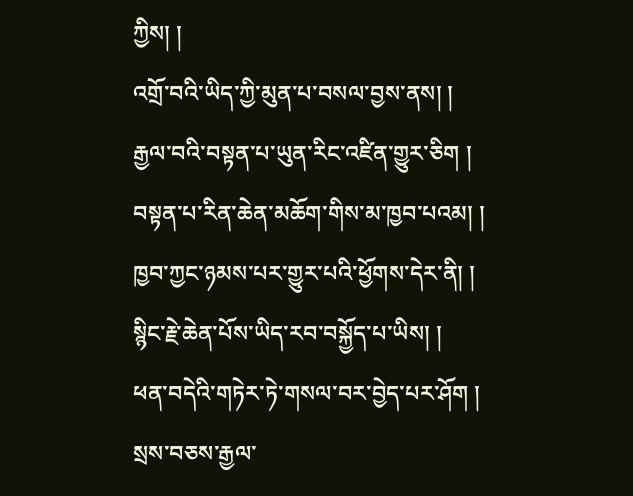ཀྱིས། །
འགྲོ་བའི་ཡིད་ཀྱི་མུན་པ་བསལ་བྱས་ནས། །
རྒྱལ་བའི་བསྟན་པ་ཡུན་རིང་འཛིན་གྱུར་ཅིག །
བསྟན་པ་རིན་ཆེན་མཆོག་གིས་མ་ཁྱབ་པའམ། །
ཁྱབ་ཀྱང་ཉམས་པར་གྱུར་པའི་ཕྱོགས་དེར་ནི། །
སྙིང་རྗེ་ཆེན་པོས་ཡིད་རབ་བསྐྱོད་པ་ཡིས། །
ཕན་བདེའི་གཏེར་ཏེ་གསལ་བར་བྱེད་པར་ཤོག །
སྲས་བཅས་རྒྱལ་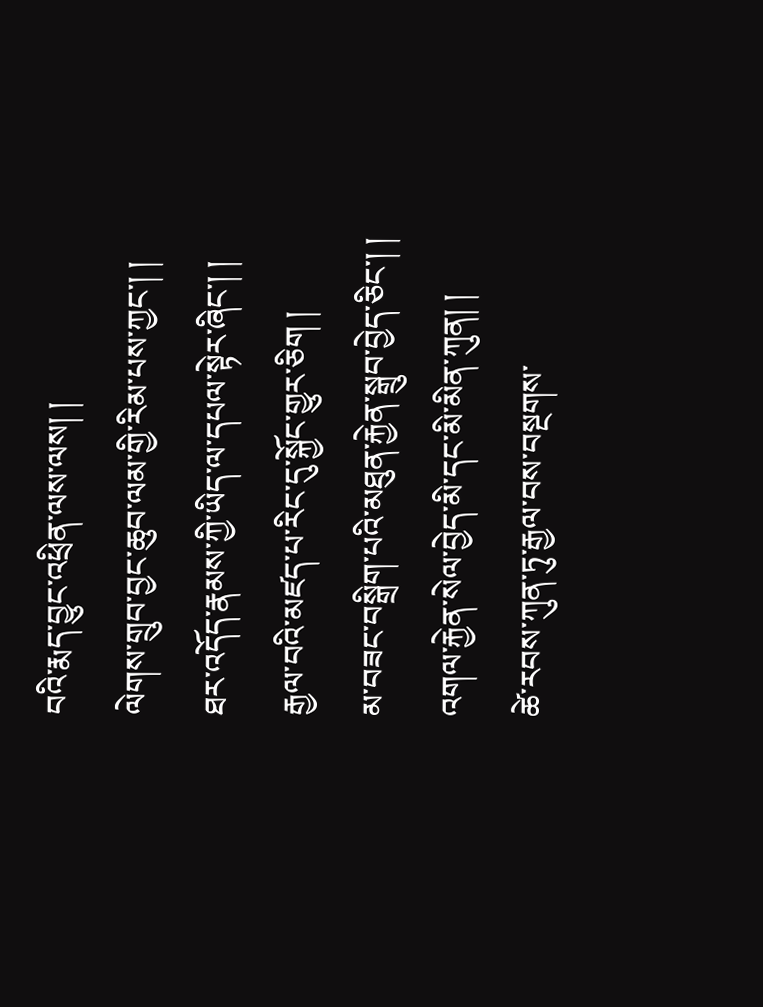བའི་རྨད་བྱུང་འཕྲིན་ལས་ལས། །
ལེགས་གྲུབ་བྱང་ཆུབ་ལམ་གྱི་རིམ་པས་ཀྱང་། །
ཐར་འདོད་རྣམས་ཀྱི་ཡིད་ལ་དཔལ་སྟེར་ཞིང་། །
རྒྱལ་བའི་མཛད་པ་རིང་དུ་སྐྱོང་གྱུར་ཅིག །
མ་བཟང་བསྒྲིག་པའི་མཐུན་རྐྱེན་སྒྲུབ་བྱེད་ཅིང་། །
འགལ་རྐྱེན་སེལ་བྱེད་མི་དང་མི་མིན་ཀུན། །
ཚེ་རབས་ཀུན་ཏུ་རྒྱལ་བས་བསྔགས་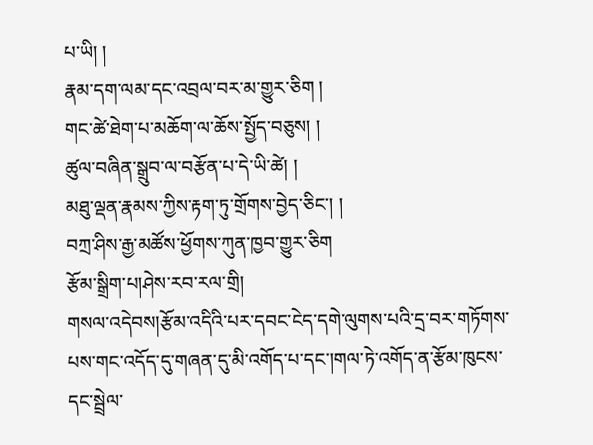པ་ཡི། །
རྣམ་དག་ལམ་དང་འབྲལ་བར་མ་གྱུར་ཅིག །
གང་ཚེ་ཐེག་པ་མཆོག་ལ་ཆོས་སྤྱོད་བཅུས། །
ཚུལ་བཞིན་སྒྲུབ་ལ་བརྩོན་པ་དེ་ཡི་ཚེ། །
མཐུ་ལྡན་རྣམས་ཀྱིས་རྟག་ཏུ་གྲོགས་བྱེད་ཅིང་། །
བཀྲ་ཤིས་རྒྱ་མཚོས་ཕྱོགས་ཀུན་ཁྱབ་གྱུར་ཅིག
རྩོམ་སྒྲིག་པ།ཤེས་རབ་རལ་གྲི།
གསལ་འདེབས།རྩོམ་འདིའི་པར་དབང་ངེད་དགེ་ལུགས་པའི་དྲ་བར་གཏོགས་པས་གང་འདོད་དུ་གཞན་དུ་མི་འགོད་པ་དང་།གལ་ཏེ་འགོད་ན་རྩོམ་ཁུངས་དང་སྦྲེལ་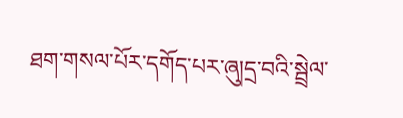ཐག་གསལ་པོར་དགོད་པར་ཞུ།དྲ་བའི་སྦྲེལ་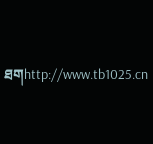ཐགhttp://www.tb1025.cn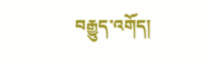བརྒྱུད་འགོད།